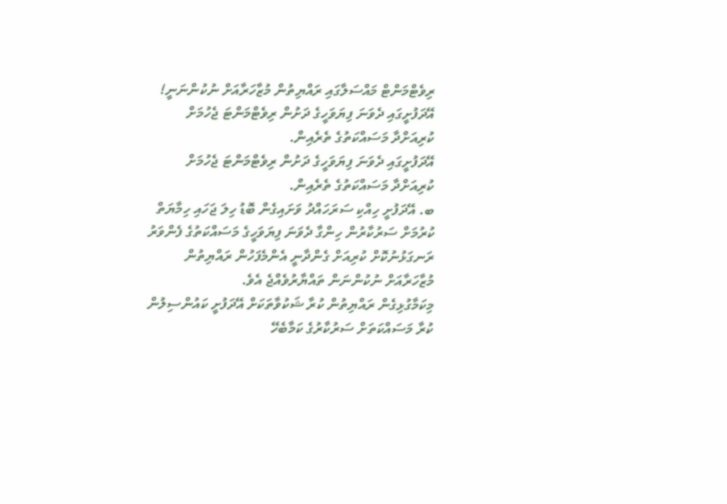ރިވެޓްމަންޓް މައްސަލާގައި ރައްޔިތުން މުޒާހަރާއަށް ނުކުންނަނީ!
އޭދަފުށީގައި ދެވަނަ ފިޔަވަހީގެ ދަށުން ރިވެޓްމަންޓަ ޖެހުމަށް ކުރިއަށްދާ މަސައްކަތުގެ ތެރެއިން.
އޭދަފުށީގައި ދެވަނަ ފިޔަވަހީގެ ދަށުން ރިވެޓްމަންޓަ ޖެހުމަށް ކުރިއަށްދާ މަސައްކަތުގެ ތެރެއިން.
ބ. އޭދަފުށީ ހިއްކި ސަރަހައްދު ވަށައިގެން ބޮޑު ހިލަ ޖަހައި ހިމާޔަތް ކުރުމަށް ސަރުކާރުން ހިންގާ ދެވަނަ ފިޔަވަހީގެ މަސައްކަތުގެ ފެންވަރު ރަނގަޅުނުކޮށް ކުރިއަށް ގެންދާނީ އެންމެފަހުން ރައްޔިތުން މުޒާހަރާއަށް ނުކުންނަން ތައްޔާރުވެއްޖެ އެވެ.
މިކަމާގުޅިގެން ރައްޔިތުން ކުރާ ޝަކުވާތަކަށް އޭދަފުށީ ކައުންސިލުން ކުރާ މަސައްކަތަށް ސަރުކާރުގެ ކަމާބެހޭ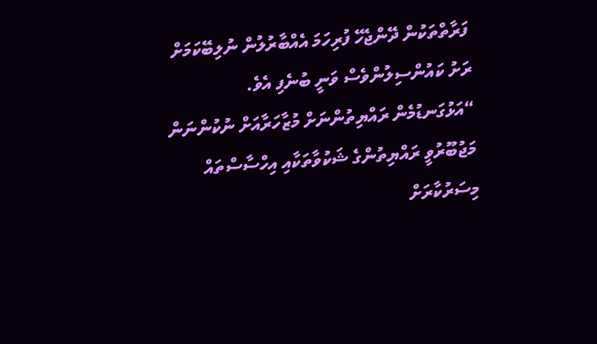ފަރާތްތަކުން ދޭންޖެހޭ ފުރިހަމަ އެއްބާރުލުން ނުލިބޭކަމަށް ރަށު ކައުންސިލުންވެސް ވަނީ ބުނެފި އެވެ.
“އަޅުގަނޑުމެން ރައްޔިތުންނަށް މުޒާހަރާއަށް ނުކުންނަން މަޖުބޫރުވީ ރައްޔިތުންގެ ޝަކުވާތަކާއި އިހްސާސްތައް މިސަރުކާރަށް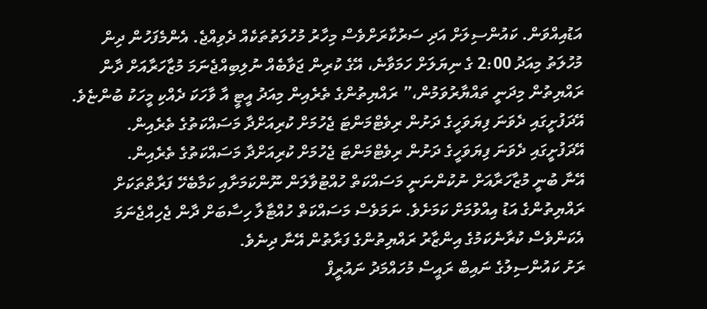އަޑުއިއްވަން. ކައުންސިލަށް އަދި ސަރުކާރަށްވެސް މިހާރު މުހުލަތުތަކެއް ދެވިއްޖެ. އެންމެފަހުން ދިން މުހުލަތު މިއަދު 2:00 ގެ ނިޔަލަށް ހަމަވާނެ، އޭގެ ކުރިން ޖަވާބެއް ނުލިބިއްޖެނަމަ މުޒާހަރާއަށް ދާން ރައްޔިތުން މިދަނީ ތައްޔާރުވަމުން،” ރައްޔިތުންގެ ތެރެއިން މިއަދު އީޓީ އާ ވާހަކަ ދެއްކި މީހަކު ބުންޏެވެ.
އޭދަފުށީގައި ދެވަނަ ފިޔަވަހީގެ ދަށުން ރިވެޓްމަންޓަ ޖެހުމަށް ކުރިއަށްދާ މަސައްކަތުގެ ތެރެއިން.
އޭދަފުށީގައި ދެވަނަ ފިޔަވަހީގެ ދަށުން ރިވެޓްމަންޓަ ޖެހުމަށް ކުރިއަށްދާ މަސައްކަތުގެ ތެރެއިން.
އޭނާ ބުނީ މުޒާހަރާއަށް ނުކުންނަނީ މަސައްކަތް ހުއްޓުވާލަން ނޫންކަމަށާއި ކަމާބެހޭ ފަރާތްތަކަށް ރައްޔިތުންގެ އަޑު އިއްވުމަށް ކަމަށެވެ. ނަމަވެސް މަސައްކަތް ހުއްޓާލާ ހިސާބަށް ދާން ޖެހިއްޖެނަމަ އެކަންވެސް ކުރާނެކަމުގެ އިންޒާރު ރައްޔިތުންގެ ފަރާތުން އޭނާ ދިނެވެ.
ރަށު ކައުންސިލުގެ ނައިބް ރައީސް މުހައްމަދު ނައުރީފް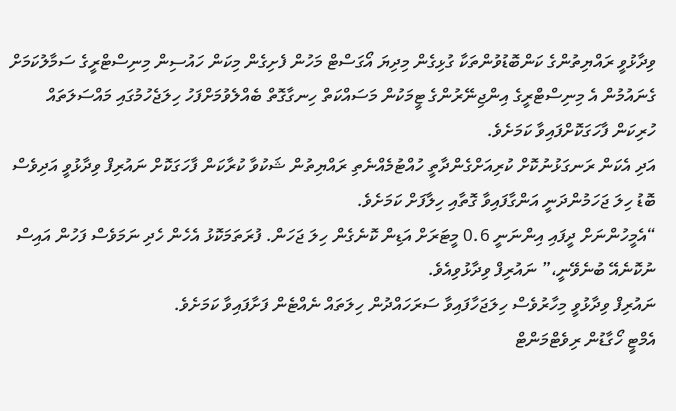ވިދާޅުވީ ރައްޔިތުންގެ ކަންބޮޑުވުންތަކާ ގުޅިގެން މިދިޔަ އޯގަސްޓް މަހުން ފެށިގެން މިކަން ހައުސިން މިނިސްޓްރީގެ ސަމާލުކަމަށް ގެނައުމުން އެ މިނިސްޓްރީގެ އިންޖިނޭރުންގެ ޓީމަކުން މަސައްކަތް ހިނގާގޮތް ބެއްލެވުމަށްފަހު ހިލަޖެހުމުގައި މައްސަލަތައް ހުރިކަން ފާހަގަކޮށްފައިވާ ކަމަށެވެ.
އަދި އެކަން ރަނގަޅުނުކޮށް ކުރިއަށްގެންދާތީ ހުއްޓުމެއްނެތި ރައްޔިތުން ޝަކުވާ ކުރާކަން ފާހަގަކޮށް ނައުރިފް ވިދާޅުވީ އަދިވެސް ބޮޑު ހިލަ ޖަހަމުންދަނީ އަންގާފައިވާ ގޮތާއި ހިލާފަށް ކަމަށެވެ.
“އެމީހުންނަށް ދީފައި އިންނަނީ 0.6 މީޓަރަށް އަޑިން ކޮނެގެން ހިލަ ޖަހަން. ފުރަތަމަކޮޅު އެހެން ހެދި ނަމަވެސް ފަހުން އައިސް ނުކޮނެއޭ ބުނެވޭނީ،” ނައުރިފް ވިދާޅުވިއެވެ.
ނައުރިފް ވިދާޅުވީ މިހާރުވެސް ހިލަޖަހާފައިވާ ސަރަހައްދުން ހިލަތައް ނެއްޓެން ފަށާފައިވާ ކަމަށެވެ.
އެމްޓީ ހޯގާޑުން ރިވެޓްމަންޓް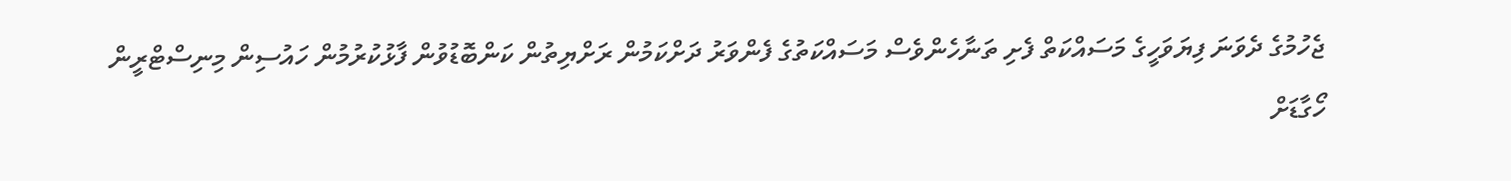ޖެހުމުގެ ދެވަނަ ފިޔަވަހީގެ މަސައްކަތް ފެށި ތަނާހެންވެސް މަސައްކަތުގެ ފެންވަރު ދަށްކަމުން ރަށްޔިތުން ކަންބޮޑުވުން ފާޅުކުރުމުން ހައުސިން މިނިސްޓްރީން ހޯގާޑަށް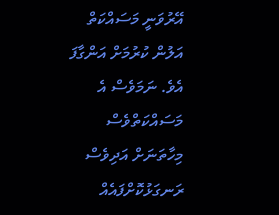އޭރުވަނީ މަސައްކަތް އަލުން ކުރުމަށް އަންގާފަ އެވެ. ނަމަވެސް އެ މަސައްކަތްވެސް މިހާތަނަށް އަދިވެސް ރަނގަޅުކޮށްފައެއް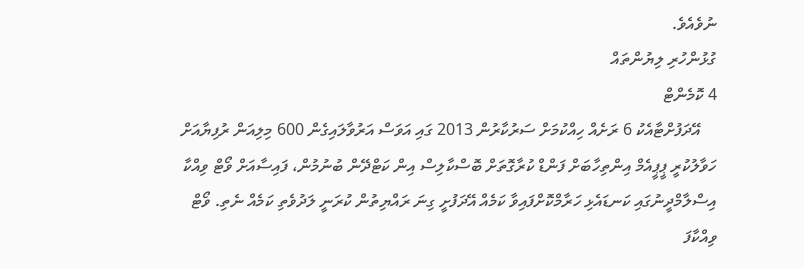ނުވެއެވެ.
ގުޅުންހުރި ލިޔުންތައް
4 ކޮމެންޓް
    އޭދަފުށްޓާއެކު 6 ރަށެއް ހިއްކުމަށް ސަރުކާރުން 2013 ގައި އަވަސް އަރުވާލައިގެން 600 މިލިއަން ރުފިޔާއަށް ހަވާލުކުރީ ޕީޕީއެމް އިންތިހާބަށް ފަންޑް ކުރާގޮތަށް ބޮސްކާލިސް އިން ކަޓްދޭން ބުނުމުން، ފައިސާއަށް ވޯޓް ވިއްކާ އިސްލާމްދީނުގައި ކަނޑައެޅި ހަރާމްކޮށްފައިވާ ކަމެއް އޭދަފުށީ ގިނަ ރައްޔިތުން ކުރަނީ ލަދުވެތި ކަމެއް ނެތި. ވޯޓް ވިއްކާފަ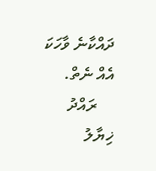ދައްކާނެ ވާހަކަ އެއް ނެތް.
    ރައްދު
ޚިޔާލު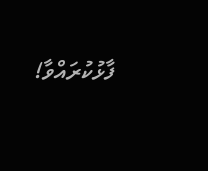ފާޅުކުރައްވާ!